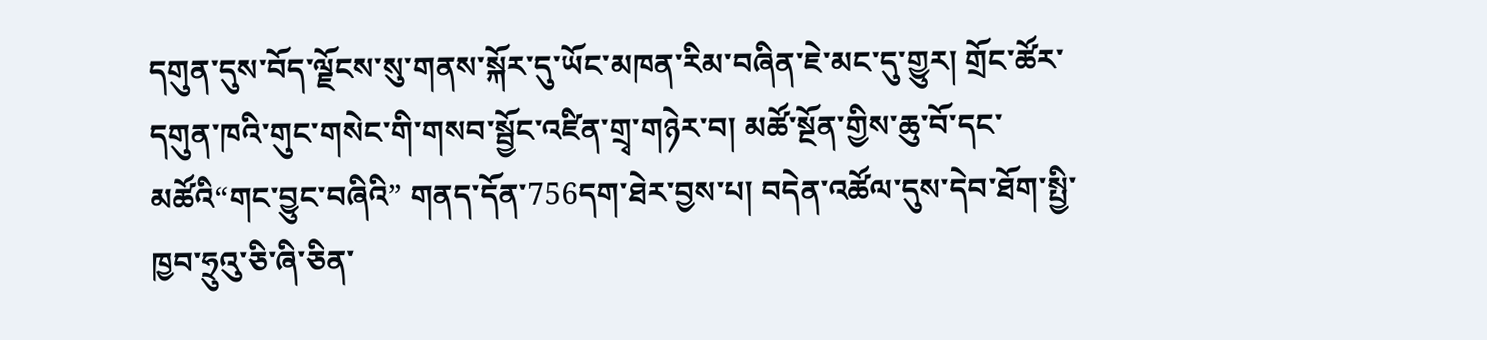དགུན་དུས་བོད་ལྗོངས་སུ་གནས་སྐོར་དུ་ཡོང་མཁན་རིམ་བཞིན་ཇེ་མང་དུ་གྱུར། གྲོང་ཚོར་དགུན་ཁའི་གུང་གསེང་གི་གསབ་སྦྱོང་འཛིན་གྲྭ་གཉེར་བ། མཚོ་སྔོན་གྱིས་ཆུ་བོ་དང་མཚོའི“གང་བྱུང་བཞིའི” གནད་དོན་756དག་ཐེར་བྱས་པ། བདེན་འཚོལ་དུས་དེབ་ཐོག་སྤྱི་ཁྱབ་ཧྲུའུ་ཅི་ཞི་ཅིན་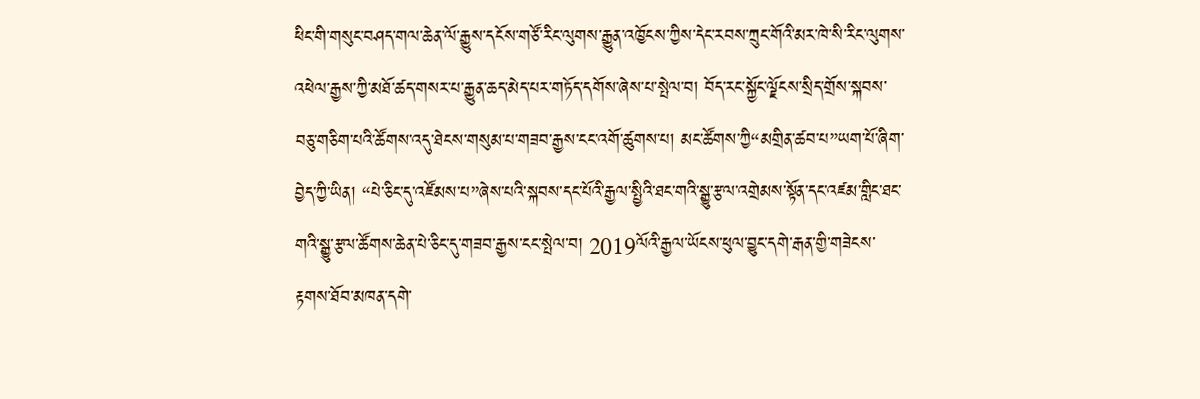ཕིང་གི་གསུང་བཤད་གལ་ཆེན་ལོ་རྒྱུས་དངོས་གཙོ་རིང་ལུགས་རྒྱུན་འཁྱོངས་ཀྱིས་དེང་རབས་ཀྲུང་གོའི་མར་ཁེ་སི་རིང་ལུགས་འཕེལ་རྒྱས་ཀྱི་མཐོ་ཚད་གསར་པ་རྒྱུན་ཆད་མེད་པར་གཏོད་དགོས་ཞེས་པ་སྤེལ་བ། བོད་རང་སྐྱོང་ལྗོངས་སྲིད་གྲོས་སྐབས་བཅུ་གཅིག་པའི་ཚོགས་འདུ་ཐེངས་གསུམ་པ་གཟབ་རྒྱས་ངང་འགོ་ཚུགས་པ། མང་ཚོགས་ཀྱི“མགྲིན་ཚབ་པ”ཡག་པོ་ཞིག་བྱེད་ཀྱི་ཡིན། “པེ་ཅིང་དུ་འཛོམས་པ”ཞེས་པའི་སྐབས་དང་པོའི་རྒྱལ་སྤྱིའི་ཐང་གའི་སྒྱུ་རྩལ་འགྲེམས་སྟོན་དང་འཛམ་གླིང་ཐང་གའི་སྒྱུ་རྩལ་ཚོགས་ཆེན་པེ་ཅིང་དུ་གཟབ་རྒྱས་ངང་སྤེལ་བ། 2019ལོའི་རྒྱལ་ཡོངས་ཕུལ་བྱུང་དགེ་རྒན་གྱི་གཟེངས་རྟགས་ཐོབ་མཁན་དགེ་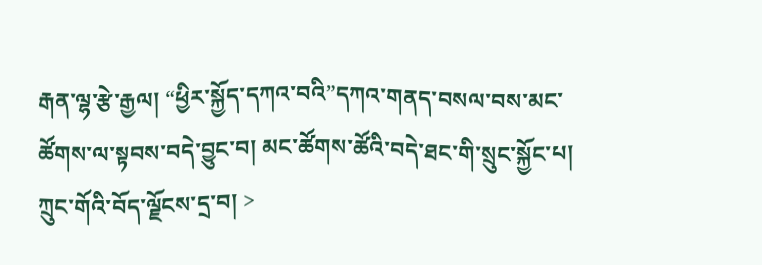རྒན་ལྷ་རྩེ་རྒྱལ། “ཕྱིར་སྐྱོད་དཀའ་བའི”དཀའ་གནད་བསལ་བས་མང་ཚོགས་ལ་སྟབས་བདེ་བྱུང་བ། མང་ཚོགས་ཚོའི་བདེ་ཐང་གི་སྲུང་སྐྱོང་པ།
ཀྲུང་གོའི་བོད་ལྗོངས་དྲ་བ། >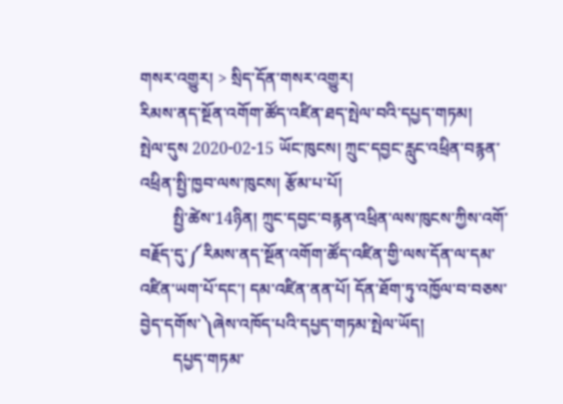གསར་འགྱུར། > སྲིད་དོན་གསར་འགྱུར།
རིམས་ནད་སྔོན་འགོག་ཚོད་འཛིན་ཐད་སྤེལ་བའི་དཔྱད་གཏམ།
སྤེལ་དུས 2020-02-15 ཡོང་ཁུངས། ཀྲུང་དབྱང་རླུང་འཕྲིན་བརྙན་འཕྲིན་སྤྱི་ཁྱབ་ལས་ཁུངས། རྩོམ་པ་པོ།
        སྤྱི་ཚེས་14ཉིན། ཀྲུང་དབྱང་བརྙན་འཕྲིན་ལས་ཁུངས་ཀྱིས་འགོ་བརྗོད་དུ་༼རིམས་ནད་སྔོན་འགོག་ཚོད་འཛིན་གྱི་ལས་དོན་ལ་དམ་འཛིན་ཡག་པོ་དང་། དམ་འཛིན་ནན་པོ། དོན་ཐོག་ཏུ་འཁྱོལ་བ་བཅས་བྱེད་དགོས་༽ཞེས་འཁོད་པའི་དཔྱད་གཏམ་སྤེལ་ཡོད།
        དཔྱད་གཏམ་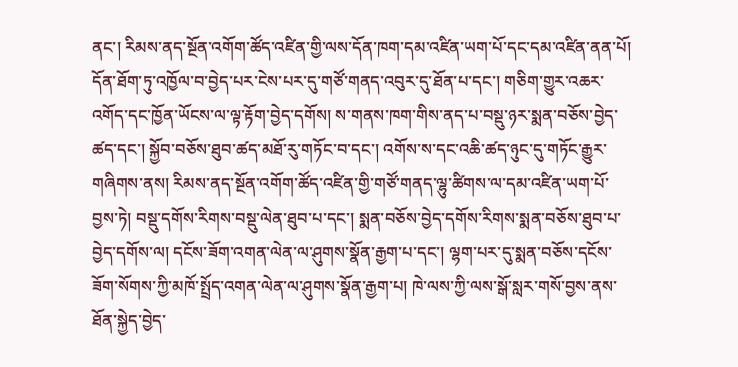ནང་། རིམས་ནད་སྔོན་འགོག་ཚོད་འཛིན་གྱི་ལས་དོན་ཁག་དམ་འཛིན་ཡག་པོ་དང་དམ་འཛིན་ནན་པོ། དོན་ཐོག་ཏུ་འཁྱོལ་བ་བྱེད་པར་ངེས་པར་དུ་གཙོ་གནད་འབུར་དུ་ཐོན་པ་དང་། གཅིག་གྱུར་འཆར་འགོད་དང་ཁྱོན་ཡོངས་ལ་ལྟ་རྟོག་བྱེད་དགོས། ས་གནས་ཁག་གིས་ནད་པ་བསྡུ་ཉར་སྨན་བཅོས་བྱེད་ཚད་དང་། སྐྱོབ་བཅོས་ཐུབ་ཚད་མཐོ་རུ་གཏོང་བ་དང་། འགོས་ས་དང་འཆི་ཚད་ཉུང་དུ་གཏོང་རྒྱུར་གཞིགས་ནས། རིམས་ནད་སྔོན་འགོག་ཚོད་འཛིན་གྱི་གཙོ་གནད་ལྷུ་ཚིགས་ལ་དམ་འཛིན་ཡག་པོ་བྱས་ཏེ། བསྡུ་དགོས་རིགས་བསྡུ་ལེན་ཐུབ་པ་དང་། སྨན་བཅོས་བྱེད་དགོས་རིགས་སྨན་བཅོས་ཐུབ་པ་བྱེད་དགོས་ལ། དངོས་ཟོག་འགན་ལེན་ལ་ཤུགས་སྣོན་རྒྱག་པ་དང་། ལྷག་པར་དུ་སྨན་བཅོས་དངོས་ཟོག་སོགས་ཀྱི་མཁོ་སྤྲོད་འགན་ལེན་ལ་ཤུགས་སྣོན་རྒྱག་པ། ཁེ་ལས་ཀྱི་ལས་སྒོ་སླར་གསོ་བྱས་ནས་ཐོན་སྐྱེད་བྱེད་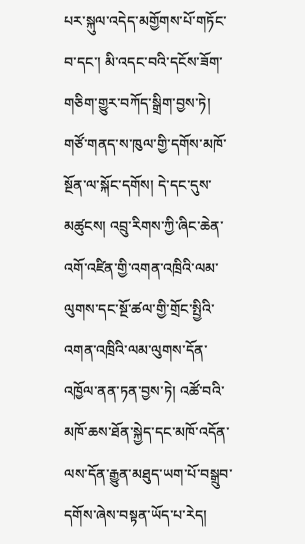པར་སྐུལ་འདེད་མགྱོགས་པོ་གཏོང་བ་དང་། མི་འདང་བའི་དངོས་ཟོག་གཅིག་གྱུར་བཀོད་སྒྲིག་བྱས་ཏེ། གཙོ་གནད་ས་ཁུལ་གྱི་དགོས་མཁོ་སྔོན་ལ་སྐོང་དགོས། དེ་དང་དུས་མཚུངས། འབྲུ་རིགས་ཀྱི་ཞིང་ཆེན་འགོ་འཛིན་གྱི་འགན་འཁྲིའི་ལམ་ལུགས་དང་སྔོ་ཚལ་གྱི་གྲོང་སྤྱིའི་འགན་འཁྲིའི་ལམ་ལུགས་དོན་འཁྱོལ་ནན་ཏན་བྱས་ཏེ། འཚོ་བའི་མཁོ་ཆས་ཐོན་སྐྱེད་དང་མཁོ་འདོན་ལས་དོན་རྒྱུན་མཐུད་ཡག་པོ་བསྒྲུབ་དགོས་ཞེས་བསྟན་ཡོད་པ་རེད།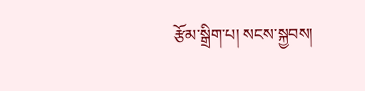རྩོམ་སྒྲིག་པ། སངས་སྐྱབས།